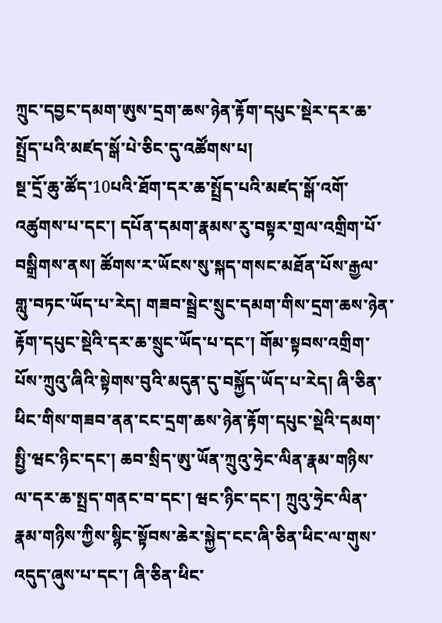ཀྲུང་དབྱང་དམག་ཨུས་དྲག་ཆས་ཉེན་རྟོག་དཔུང་སྡེར་དར་ཆ་སྤྲོད་པའི་མཛད་སྒོ་པེ་ཅིང་དུ་འཚོགས་པ།
སྔ་དྲོ་ཆུ་ཚོད་10པའི་ཐོག་དར་ཆ་སྤྲོད་པའི་མཛད་སྒོ་འགོ་འཚུགས་པ་དང་། དཔོན་དམག་རྣམས་རུ་བསྟར་གྲལ་འགྲིག་པོ་བསྒྲིགས་ནས། ཚོགས་ར་ཡོངས་སུ་སྐད་གསང་མཐོན་པོས་རྒྱལ་གླུ་བཏང་ཡོད་པ་རེད། གཟབ་སྦྲེང་སྲུང་དམག་གིས་དྲག་ཆས་ཉེན་རྟོག་དཔུང་སྡེའི་དར་ཆ་སྲུང་ཡོད་པ་དང་། གོམ་སྟབས་འགྲིག་པོས་ཀྲུའུ་ཞིའི་སྟེགས་བུའི་མདུན་དུ་བསྐྱོད་ཡོད་པ་རེད། ཞི་ཅིན་ཕིང་གིས་གཟབ་ནན་ངང་དྲག་ཆས་ཉེན་རྟོག་དཔུང་སྡེའི་དམག་སྤྱི་ཝང་ཉིང་དང་། ཆབ་སྲིད་ཨུ་ཡོན་ཀྲུའུ་ཧྲེང་ལིན་རྣམ་གཉིས་ལ་དར་ཆ་སྤྲད་གནང་བ་དང་། ཝང་ཉིང་དང་། ཀྲུའུ་ཧྲེང་ལིན་རྣམ་གཉིས་ཀྱིས་སྙིང་སྟོབས་ཆེར་སྐྱེད་ངང་ཞི་ཅིན་ཕིང་ལ་གུས་འདུད་ཞུས་པ་དང་། ཞི་ཅིན་ཕིང་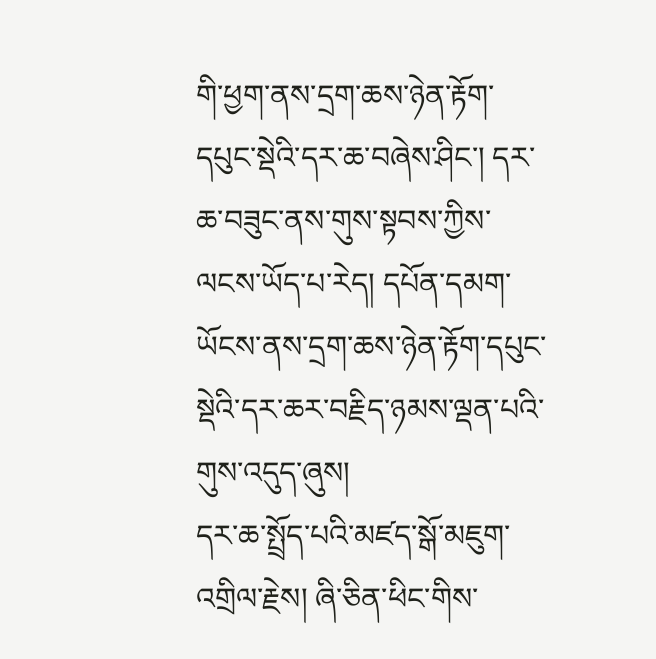གི་ཕྱག་ནས་དྲག་ཆས་ཉེན་རྟོག་དཔུང་སྡེའི་དར་ཆ་བཞེས་ཤིང་། དར་ཆ་བཟུང་ནས་གུས་སྟབས་ཀྱིས་ལངས་ཡོད་པ་རེད། དཔོན་དམག་ཡོངས་ནས་དྲག་ཆས་ཉེན་རྟོག་དཔུང་སྡེའི་དར་ཆར་བརྗིད་ཉམས་ལྡན་པའི་གུས་འདུད་ཞུས།
དར་ཆ་སྤྲོད་པའི་མཛད་སྒོ་མཇུག་འགྲིལ་རྗེས། ཞི་ཅིན་ཕིང་གིས་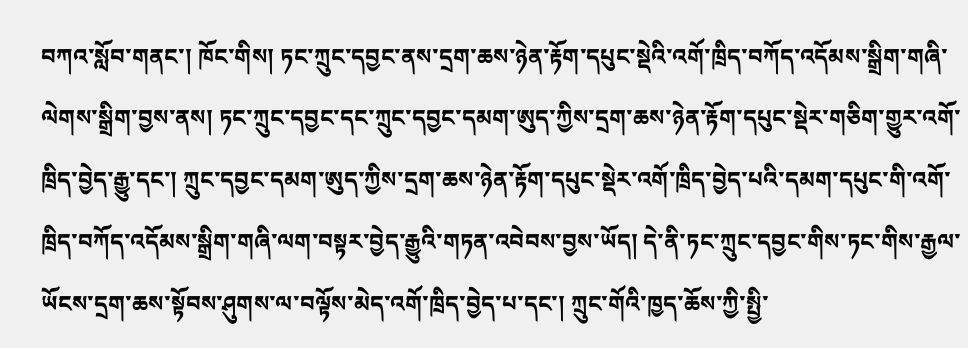བཀའ་སློབ་གནང་། ཁོང་གིས། ཏང་ཀྲུང་དབྱང་ནས་དྲག་ཆས་ཉེན་རྟོག་དཔུང་སྡེའི་འགོ་ཁྲིད་བཀོད་འདོམས་སྒྲིག་གཞི་ལེགས་སྒྲིག་བྱས་ནས། ཏང་ཀྲུང་དབྱང་དང་ཀྲུང་དབྱང་དམག་ཨུད་ཀྱིས་དྲག་ཆས་ཉེན་རྟོག་དཔུང་སྡེར་གཅིག་གྱུར་འགོ་ཁྲིད་བྱེད་རྒྱུ་དང་། ཀྲུང་དབྱང་དམག་ཨུད་ཀྱིས་དྲག་ཆས་ཉེན་རྟོག་དཔུང་སྡེར་འགོ་ཁྲིད་བྱེད་པའི་དམག་དཔུང་གི་འགོ་ཁྲིད་བཀོད་འདོམས་སྒྲིག་གཞི་ལག་བསྟར་བྱེད་རྒྱུའི་གཏན་འབེབས་བྱས་ཡོད། དེ་ནི་ཏང་ཀྲུང་དབྱང་གིས་ཏང་གིས་རྒྱལ་ཡོངས་དྲག་ཆས་སྟོབས་ཤུགས་ལ་བལྟོས་མེད་འགོ་ཁྲིད་བྱེད་པ་དང་། ཀྲུང་གོའི་ཁྱད་ཆོས་ཀྱི་སྤྱི་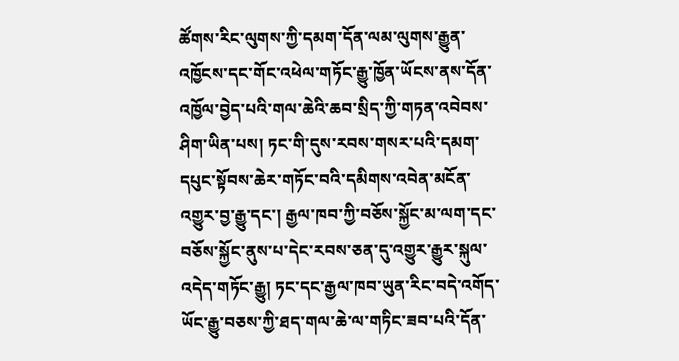ཚོགས་རིང་ལུགས་ཀྱི་དམག་དོན་ལམ་ལུགས་རྒྱུན་འཁྱོངས་དང་གོང་འཕེལ་གཏོང་རྒྱུ་ཁྱོན་ཡོངས་ནས་དོན་འཁྱོལ་བྱེད་པའི་གལ་ཆེའི་ཆབ་སྲིད་ཀྱི་གཏན་འབེབས་ཤིག་ཡིན་པས། ཏང་གི་དུས་རབས་གསར་པའི་དམག་དཔུང་སྟོབས་ཆེར་གཏོང་བའི་དམིགས་འབེན་མངོན་འགྱུར་བྱ་རྒྱུ་དང་། རྒྱལ་ཁབ་ཀྱི་བཅོས་སྐྱོང་མ་ལག་དང་བཅོས་སྐྱོང་ནུས་པ་དེང་རབས་ཅན་དུ་འགྱུར་རྒྱུར་སྐུལ་འདེད་གཏོང་རྒྱུ། ཏང་དང་རྒྱལ་ཁབ་ཡུན་རིང་བདེ་འགོད་ཡོང་རྒྱུ་བཅས་ཀྱི་ཐད་གལ་ཆེ་ལ་གཏིང་ཟབ་པའི་དོན་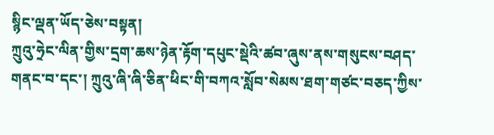སྙིང་ལྡན་ཡོད་ཅེས་བསྟན།
ཀྲུའུ་ཧྲེང་ལིན་གྱིས་དྲག་ཆས་ཉེན་རྟོག་དཔུང་སྡེའི་ཚབ་ཞུས་ནས་གསུངས་བཤད་གནང་བ་དང་། ཀྲུའུ་ཞི་ཞི་ཅིན་ཕིང་གི་བཀའ་སློབ་སེམས་ཐག་གཙང་བཅད་ཀྱིས་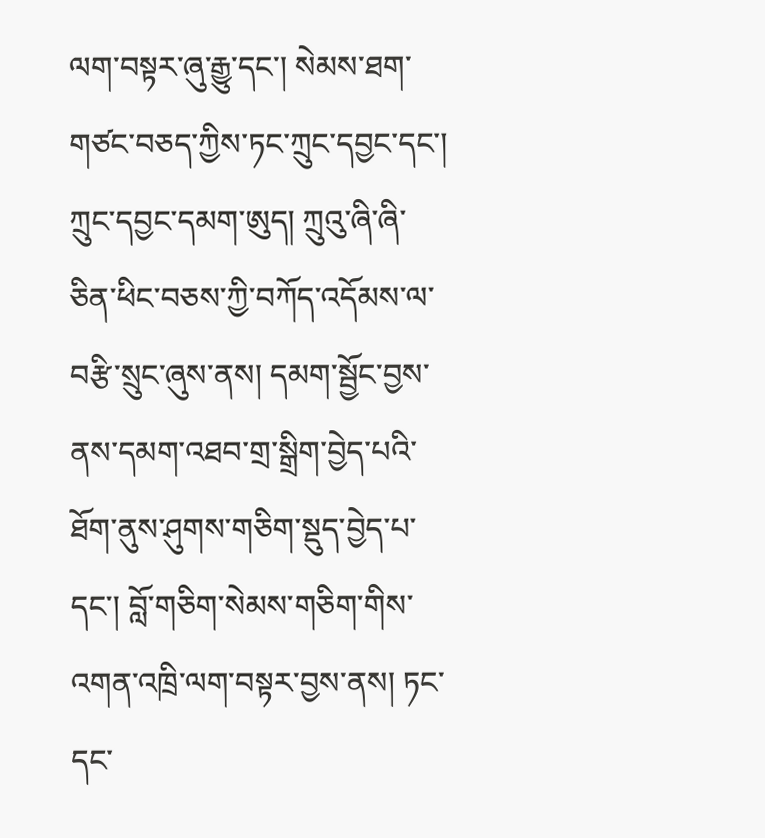ལག་བསྟར་ཞུ་རྒྱུ་དང་། སེམས་ཐག་གཙང་བཅད་ཀྱིས་ཏང་ཀྲུང་དབྱང་དང་། ཀྲུང་དབྱང་དམག་ཨུད། ཀྲུའུ་ཞི་ཞི་ཅིན་ཕིང་བཅས་ཀྱི་བཀོད་འདོམས་ལ་བརྩི་སྲུང་ཞུས་ནས། དམག་སྦྱོང་བྱས་ནས་དམག་འཐབ་གྲ་སྒྲིག་བྱེད་པའི་ཐོག་ནུས་ཤུགས་གཅིག་སྡུད་བྱེད་པ་དང་། བློ་གཅིག་སེམས་གཅིག་གིས་འགན་འཁྲི་ལག་བསྟར་བྱས་ནས། ཏང་དང་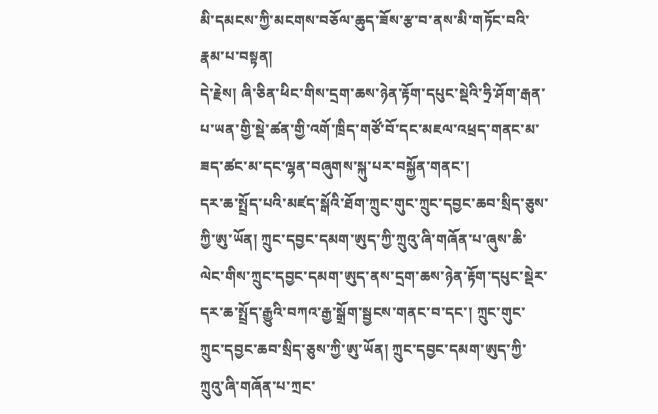མི་དམངས་ཀྱི་མངགས་བཅོལ་ཆུད་ཟོས་རྩ་བ་ནས་མི་གཏོང་བའི་རྣམ་པ་བསྟན།
དེ་རྗེས། ཞི་ཅིན་ཕིང་གིས་དྲག་ཆས་ཉེན་རྟོག་དཔུང་སྡེའི་ཧྲི་ཤོག་རྒན་པ་ཡན་གྱི་སྡེ་ཚན་གྱི་འགོ་ཁྲིད་གཙོ་བོ་དང་མཇལ་འཕྲད་གནང་མ་ཟད་ཚང་མ་དང་ལྷན་བཞུགས་སྐུ་པར་བསྐྱོན་གནང་།
དར་ཆ་སྤྲོད་པའི་མཛད་སྒོའི་ཐོག་ཀྲུང་གུང་ཀྲུང་དབྱང་ཆབ་སྲིད་ཅུས་ཀྱི་ཨུ་ཡོན། ཀྲུང་དབྱང་དམག་ཨུད་ཀྱི་ཀྲུའུ་ཞི་གཞོན་པ་ཞུས་ཆི་ལེང་གིས་ཀྲུང་དབྱང་དམག་ཨུད་ནས་དྲག་ཆས་ཉེན་རྟོག་དཔུང་སྡེར་དར་ཆ་སྤྲོད་རྒྱུའི་བཀའ་རྒྱ་སྒྲོག་སྦྱངས་གནང་བ་དང་། ཀྲུང་གུང་ཀྲུང་དབྱང་ཆབ་སྲིད་ཅུས་ཀྱི་ཨུ་ཡོན། ཀྲུང་དབྱང་དམག་ཨུད་ཀྱི་ཀྲུའུ་ཞི་གཞོན་པ་ཀྲང་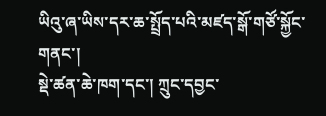ཡིའུ་ཞ་ཡིས་དར་ཆ་སྤྲོད་པའི་མཛད་སྒོ་གཙོ་སྐྱོང་གནང་།
སྡེ་ཚན་ཆེ་ཁག་དང་། ཀྲུང་དབྱང་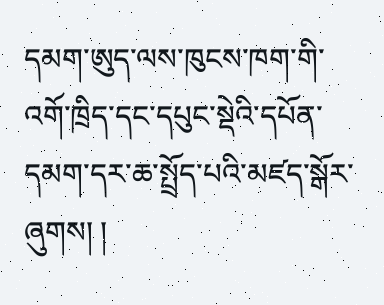དམག་ཨུད་ལས་ཁུངས་ཁག་གི་འགོ་ཁྲིད་དང་དཔུང་སྡེའི་དཔོན་དམག་དར་ཆ་སྤྲོད་པའི་མཛད་སྒོར་ཞུགས། །